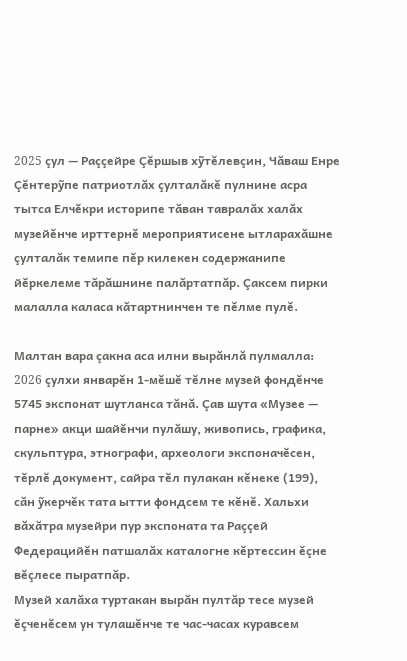2025 çул — Раççейре Çĕршыв хỹтĕлевçин, Чăваш Енре Çĕнтерỹпе патриотлăх çулталăкĕ пулнине асра тытса Елчĕкри историпе тăван тавралăх халăх музейĕнче ирттернĕ мероприятисене ытларахăшне çулталăк темипе пĕр килекен содержанипе йĕркелеме тăрăшнине палăртатпăр. Çаксем пирки малалла каласа кăтартнинчен те пĕлме пулĕ.

Малтан вара çакна аса илни вырăнлă пулмалла: 2026 çулхи январĕн 1-мĕшĕ тĕлне музей фондĕнче 5745 экспонат шутланса тăнă. Çав шута «Музее — парне» акци шайĕнчи пулăшу, живопись, графика, скульптура, этнографи, археологи экспоначĕсен, тĕрлĕ документ, сайра тĕл пулакан кĕнеке (199), сăн ỹкерчĕк тата ытти фондсем те кĕнĕ. Хальхи вăхăтра музейри пур экспоната та Раççей Федерацийĕн патшалăх каталогне кĕртессин ĕçне вĕçлесе пыратпăр.
Музей халăха туртакан вырăн пултăр тесе музей ĕçченĕсем ун тулашĕнче те час-часах куравсем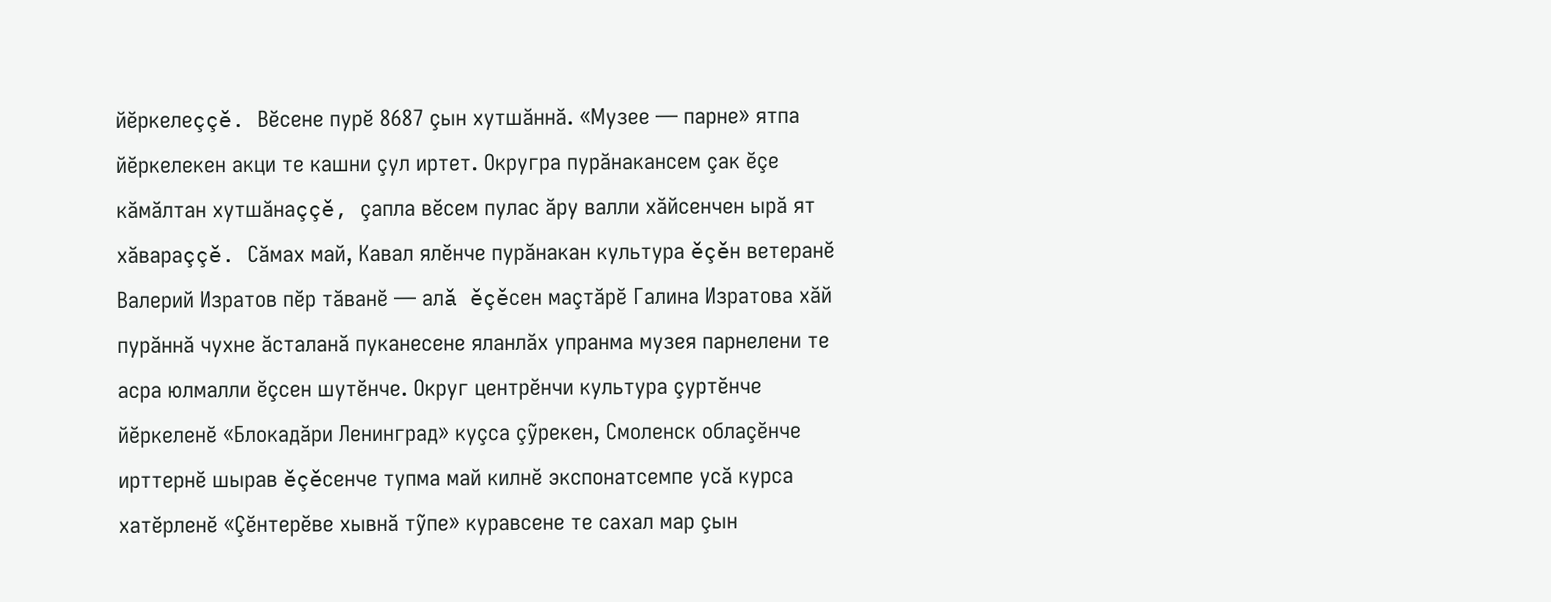йĕркелеççĕ. Вĕсене пурĕ 8687 çын хутшăннă. «Музее — парне» ятпа йĕркелекен акци те кашни çул иртет. Округра пурăнакансем çак ĕçе кăмăлтан хутшăнаççĕ, çапла вĕсем пулас ăру валли хăйсенчен ырă ят хăвараççĕ. Сăмах май, Кавал ялĕнче пурăнакан культура ĕçĕн ветеранĕ Валерий Изратов пĕр тăванĕ — алă ĕçĕсен маçтăрĕ Галина Изратова хăй пурăннă чухне ăсталанă пуканесене яланлăх упранма музея парнелени те асра юлмалли ĕçсен шутĕнче. Округ центрĕнчи культура çуртĕнче йĕркеленĕ «Блокадăри Ленинград» куçса çỹрекен, Смоленск облаçĕнче ирттернĕ шырав ĕçĕсенче тупма май килнĕ экспонатсемпе усă курса хатĕрленĕ «Çĕнтерĕве хывнă тỹпе» куравсене те сахал мар çын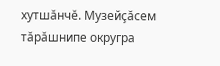хутшăнчĕ. Музейçăсем тăрăшнипе округра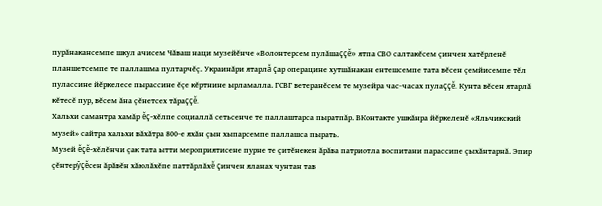пурăнакансемпе шкул ачисем Чăваш наци музейĕнче «Волонтерсем пулăшаççĕ» ятпа СВО салтакĕсем çинчен хатĕрленĕ планшетсемпе те паллашма пултарчĕç. Украинăри ятарлă çар операцине хутшăнакан ентешсемпе тата вĕсен çемйисемпе тĕл пулассине йĕркелесе пырассине ĕçе кĕртнине ырламалла. ГСВГ ветеранĕсем те музейра час-часах пулаççĕ. Кунта вĕсен ятарлă кĕтесĕ пур, вĕсем ăна çĕнетсех тăраççĕ.
Хальхи самантра хамăр ĕç-хĕлпе социаллă сетьсенче те паллаштарса пыратпăр. ВКонтакте ушкăнра йĕркеленĕ «Яльчикский музей» сайтра хальхи вăхăтра 800-е яхăн çын хыпарсемпе паллашса пырать.
Музей ĕçĕ-хĕлĕнчи çак тата ытти мероприятисене пурне те çитĕнекен ăрăва патриотла воспитани парассипе çыхăнтарнă. Эпир çĕнтерỹçĕсен ăрăвĕн хăюлăхĕпе паттăрлăхĕ çинчен яланах чунтан тав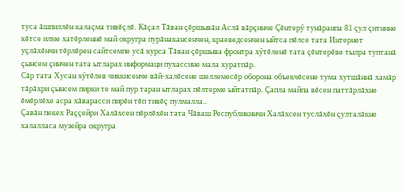туса ăшпиллĕн калаçма тивĕçлĕ. Кăçал Тăван çĕршывăн Аслă вăрçинче Çĕнтерỹ тунăранпа 81 çул çитнине кĕтсе илме хатĕрленнĕ май округра пурăнакансенчен, краеведсенчен ыйтса пĕлсе тата Интернет уçлăхĕнчи тĕрлĕрен сайтсемпе усă курса Тăван çĕршыва фронтра хỹтĕленĕ тата çĕнтерĕве тылра туптанă çынсем çинчен тата ытларах информаци пухассине мала хуратпăр.
Сăр тата Хусан хỹтĕлев чиккисенче вăй-халĕсене шеллемесĕр оборона объекчĕсене тума хутшăннă хамăр тăрăхри çынсем пирки те май пур таран ытларах пĕлтерме ыйтатпăр. Çапла майпа вĕсен паттăрлăхне ĕмĕрлĕхе асра хăварасси пирĕн тĕп тивĕç пулмалла..
Çавăн пекех Раççейри Халăхсен пĕрлĕхĕн тата Чăваш Республикинчи Халăхсен туслăхĕн çулталăкне халалласа музейра округра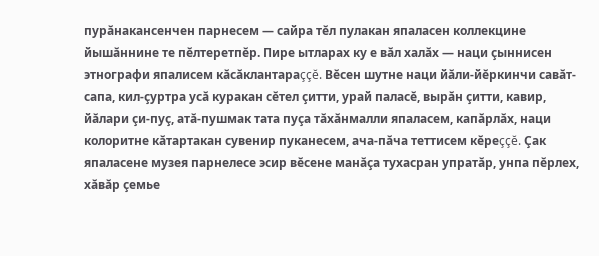пурăнакансенчен парнесем — сайра тĕл пулакан япаласен коллекцине йышăннине те пĕлтеретпĕр. Пире ытларах ку е вăл халăх — наци çыннисен этнографи япалисем кăсăклантараççĕ. Вĕсен шутне наци йăли-йĕркинчи савăт-сапа, кил-çуртра усă куракан сĕтел çитти, урай паласĕ, вырăн çитти, кавир, йăлари çи-пуç, атă-пушмак тата пуçа тăхăнмалли япаласем, капăрлăх, наци колоритне кăтартакан сувенир пуканесем, ача-пăча теттисем кĕреççĕ. Çак япаласене музея парнелесе эсир вĕсене манăçа тухасран упратăр, унпа пĕрлех, хăвăр çемье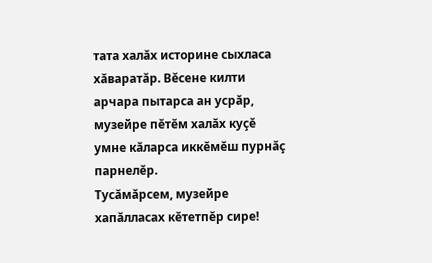тата халăх историне сыхласа хăваратăр. Вĕсене килти арчара пытарса ан усрăр, музейре пĕтĕм халăх куçĕ умне кăларса иккĕмĕш пурнăç парнелĕр.
Тусăмăрсем, музейре хапăлласах кĕтетпĕр сире!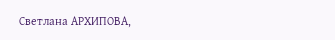Светлана АРХИПОВА,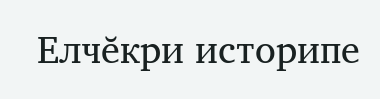Елчĕкри историпе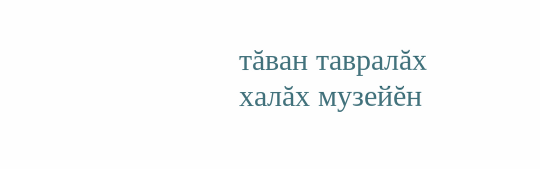тăван тавралăх халăх музейĕн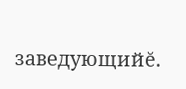заведующийĕ.